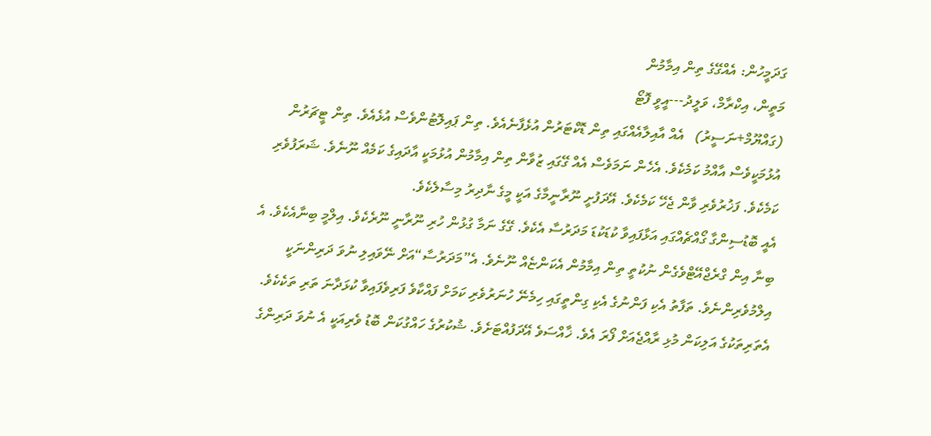ގަދަމީހުން: އެއްގޭގެ ތިން އިމާމުން
މަތީން، އިކްރާމް، ވަލީދު---އީވީ ފޮޓޯ
(ގައްޔޫމް+ނަސީރު)   އެއް އާއިލާއެއްގައި ތިން ޑޮކްޓަރުން އުޅެފާނެއެވެ. ތިން ޕައިލޮޓުންވެސް އުޅެއެވެ. ތިން ޓީޗަރުން އުޅުމަކީވެސް އާއްމު ކަމެކެވެ. އެހެން ނަމަވެސް އެއް ގޭގައި ޒުވާން ތިން އިމާމުން އުޅުމަކީ އާދައިގެ ކަމެއް ނޫނެވެ. ޝަރަފުވެރި ކަމެކެވެ. ފަޚުރުވެރި ވާން ޖެހޭ ކަމެކެވެ. އޭދަފުށީ ނޫރާނީމާގެ އަކީ މީގެ ނާދިރު މިސާލެކެވެ.
އެއީ ބޮޑުސިންގާ ގޯއްޗެއްގައި އަޅާފައިވާ ކުޑަކުޑަ މަދަރުސާ އެކެވެ. ގޭގެ ނަމާ ގުޅުން ހުރި ނޫރާނީ ނޫރެކެވެ. އިލްމީ ބިނާއެކެވެ. އެ ބިނާ އިން ގްރެޖްއޭޓްވެގެން ނުކުތީ ތިން އިމާމުން އެކަންޏެއް ނޫނެވެ. އެ”މަދަރުސާ“އަށް ނޭވައިލި ނުވަ ދަރިންނަކީ އިލްމުވެރިންނެވެ. ތަފާތު އެކި ފަންނުގެ އެކި ގިންތީގައި ހިމެނޭ ހުނަރުވެރި ކަމަށް ފައްކާވެ ފަރިވެފައިވާ ކުޅަދާނަ ތަރި ތަކެކެވެ. އެތަރިތަކުގެ އަލިކަން މުޅި ރާއްޖެއަށް ފޯރަ އެވެ. ޚާއްސަވެ އޭދަފުއްޓަށެވެ. ޝުކުރުގެ ހައްގުކަން ބޮޑު ވެރިއަކީ އެ ނުވަ ދަރިންގެ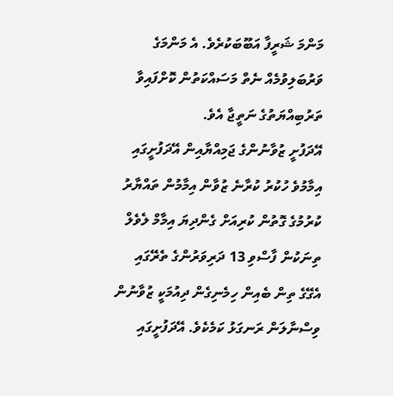މަންމަ ޝަރީފާ އަބޫބަކުރެވެ. އެ މަންމަގެ ވަރުބަލިވުމެއް ނެތް މަސައްކަތުން ކޮށްފައިވާ ތަރުބިއްޔަތުގެ ނަތީޖާ އެވެ.
އޭދަފުށީ ޒުވާނުންގެ ޖަމިއްޔާއިން އޭދަފުށީގައި އިމާމުވެ ހުކުރު ކުރާނެ ޒުވާން އިމާމުން ތައްޔާރު ކުރުމުގެ ގޮތުން ކުރިއަށް ގެންދިޔަ އިމާމް ލެވެލް ތިނަކުން ފާސްވި 13 ދަރިވަރުންގެ ތެރޭގައި އެގޭގެ ތިން ބެއިން ހިމެނިގެން ދިއުމަކީ ޒުވާނުން ވިސްނާލަން ރަނގަޅު ކަމެކެވެ. އޭދަފުށީގައި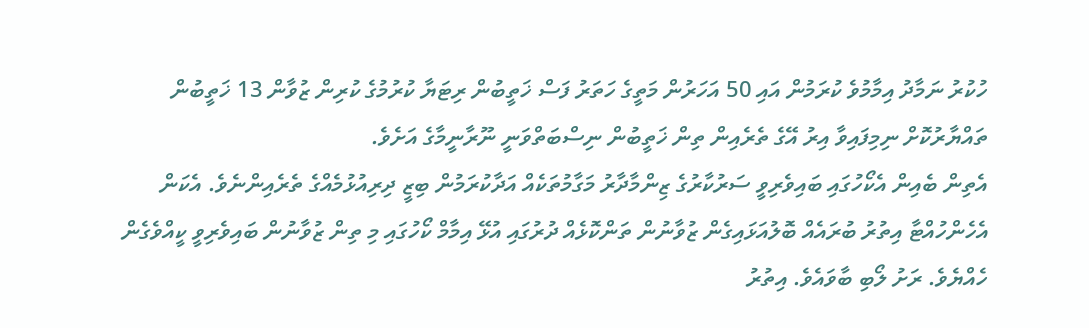ހުކުރު ނަމާދު އިމާމުވެ ކުރަމުން އައި 50 އަހަރުން މަތީގެ ހަތަރު ފަސް ޚަތީބުން ރިޓަޔާ ކުރުމުގެ ކުރިން ޒުވާން 13 ޚަތީބުން ތައްޔާރުކޮށް ނިމިފައިވާ އިރު އޭގެ ތެރެއިން ތިން ޚަތީބުން ނިސްބަތްވަނީ ނޫރާނީމާގެ އަށެވެ.
އެތިން ބެއިން އެކޯހުގައި ބައިވެރިވީ ސަރުކާރުގެ ޒިންމާދާރު މަގާމުތަކެއް އަދާކުރަމުން ބިޒީ ދިރިއުޅުމެއްގެ ތެރެއިންނެވެ. އެކަން އެހެންހުއްޓާ އިތުރު ބުރައެއް ބޮލުއަޅައިގެން ޒުވާނުން ތަންކޮޅެއް ދުރުގައި އުޅޭ އިމާމް ކޯހުގައި މި ތިން ޒުވާނުން ބައިވެރިވީ ކީއްވެގެން ހެއްޔެވެ. ރަށު ލޯބި ބާވައެވެ. އިތުރު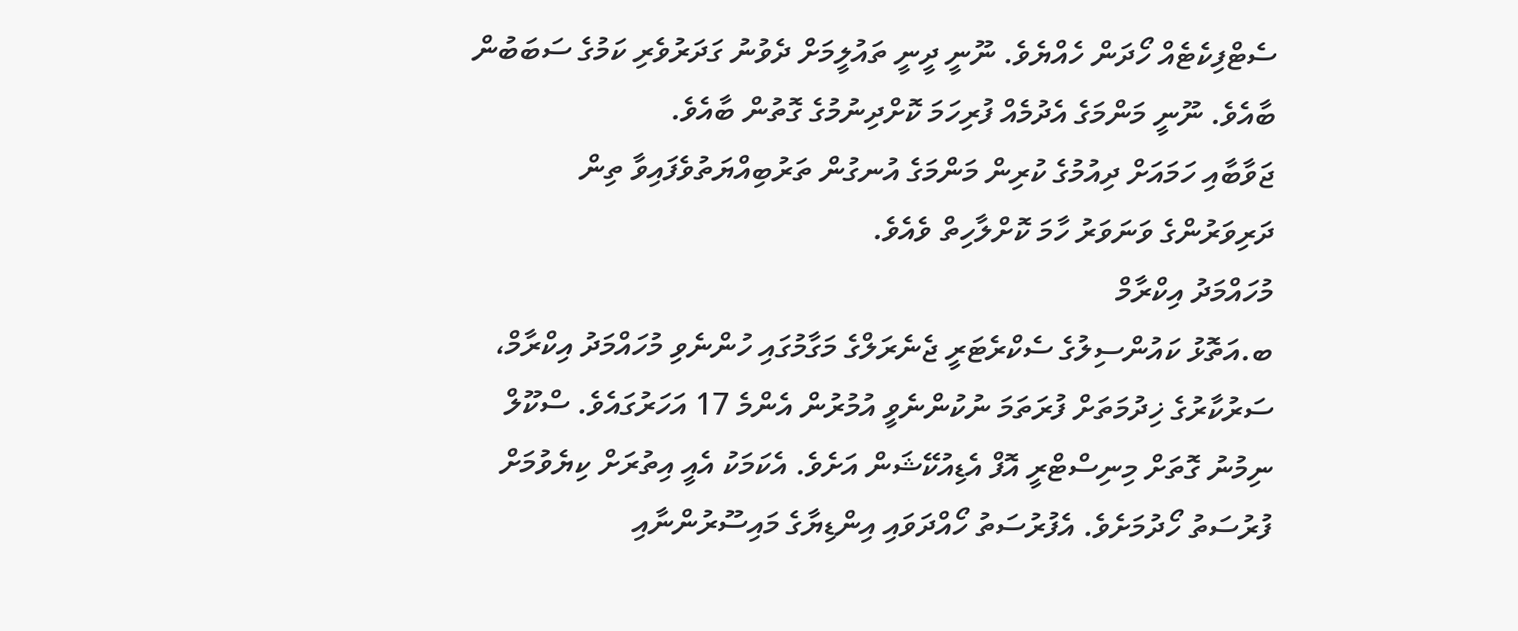ސެޓްފިކެޓެއް ހޯދަން ހެއްޔެވެ. ނޫނީ ދީނީ ތައުލީމަށް ދެވުނު ގަދަރުވެރި ކަމުގެ ސަބަބުން ބާއެވެ. ނޫނީ މަންމަގެ އެދުމެއް ފުރިހަމަ ކޮށްދިނުމުގެ ގޮތުން ބާއެވެ.
ޖަވާބާއި ހަމައަށް ދިއުމުގެ ކުރިން މަންމަގެ އުނގުން ތަރުބިއްޔަތުވެފައިވާ ތިން ދަރިވަރުންގެ ވަނަވަރު ހާމަ ކޮށްލާހިތް ވެއެވެ.
މުހައްމަދު އިކްރާމް
ބ.އަތޮޅު ކައުންސިލުގެ ސެކްރެޓަރީ ޖެނެރަލްގެ މަގާމުގައި ހުންނެވި މުހައްމަދު އިކްރާމް، ސަރުކާރުގެ ޚިދުމަތަށް ފުރަތަމަ ނުކުންނެވީ އުމުރުން އެންމެ 17 އަހަރުގައެވެ. ސްކޫލް ނިމުނު ގޮތަށް މިނިސްޓްރީ އޮފް އެޑިއުކޭޝަން އަށެވެ. އެކަމަކު އެއީ އިތުރަށް ކިޔެވުމަށް ފުރުސަތު ހޯދުމަށެވެ. އެފުރުސަތު ހޯއްދަވައި އިންޑިޔާގެ މައިސޫރުންނާއި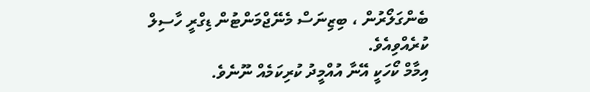ބެންގަލޯރުން ، ބިޒިނަސް މެނޭޖްމަންޓުން ޑިގްރީ ހާސިލް ކުރެއްވިއެވެ.
އިމާމް ކޯހަކީ އޭނާ އުއްމީދު ކުރިކަމެއް ނޫނެވެ.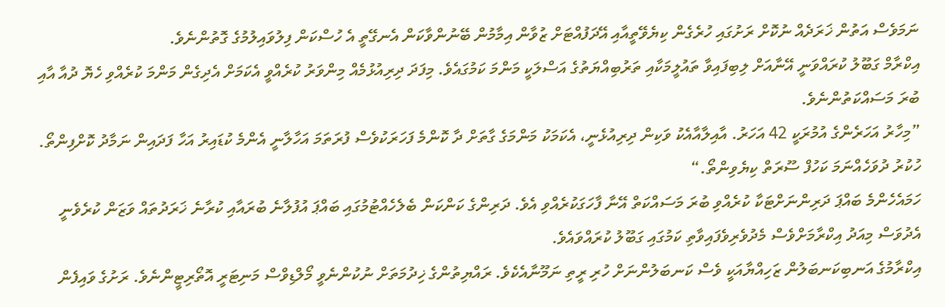ނަމަވެސް އަތުން ޚަރަދެއް ނުކޮށް ރަށުގައި ހުރެގެން ކިޔެވޭތީއާއި އޭދަފުއްޓަށް ޒުވާން އިމާމުން ބޭނުންވާކަން އެނގޭތީ އެ ހުސްކަން ފިލުވައިލުމުގެ ގޮތުންނެވެ.
އިކްރާމް ގަބޫލު ކުރައްވަނީ އޭނާއަށް ލިބިފައިވާ ތައުލީމަކާއި ތަރުބިއްޔަތުގެ އަސްލަކީ މަންމަ ކަމުގައެވެ. މިފަދަ ދިރިއުޅުމެއް މިންވަރު ކުރެއްވީ އެކަމަށް އެދިގެން މަންމަ ކުރެއްވި ހެޔޮ ދުއާ އާއި ބުރަ މަސައްކަތުންނެވެ.
”މިހާރު އަހަރެންގެ އުމުރަކީ 42 އަހަރު. އާއިލާއާއެކު ވަކިން ދިރިއުޅެނީ، އެކަމަކު މަންމަގެ ގާތަށް ދާ ކޮންމެ ފަހަރަކުވެސް ފުރަތަމަ އަހާލާނީ އެންމެ ކުޑައިރު އަހާ ފަދައިން ނަމާދު ކޮށްފިންތޯ. ހުކުރު ދުވަހެއްނަމަ ކަހުފް ސޫރަތް ކިޔެވިންތޯ.“
ހަމައެހެންމެ ބައްޕަ ދަރިންނަށްޓަކާ ކުރެއްވި ބުރަ މަސައްކަތް އޭނާ ފާހަގަކުރެއްވި އެވެ. ދަރިންގެ ކަންކަން ބެލެހެއްޓުމުގައި ބައްޕަ އުފުލާނެ ބުރައާއި ކުރާނެ ޚަރަދުތައް ވަޒަން ކުރެވެނީ އެދުވަސް މިއަދު އިކްރާމަށްވެސް މެދުވެރިވެފައިވާތި ކަމުގައި ގަބޫލު ކުރައްވައެވެ.
އިކްރާމުގެ އަނބިކަނބަލުން ޒަހިއްޔާއަކީ ވެސް ކަނބަލުންނަށް ހުރި ރީތި ނަމޫނާއެކެވެ. ރައްޔިތުންގެ ޚިދުމަތަށް ނުކުންނެވީ މޯލްޑިވްސް މަނިޓަރީ އޮތޯރިޓީންނެވެ. ރަށުގެ ވައިފެން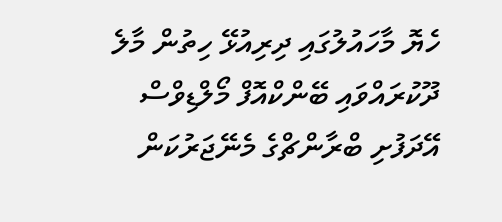ހެޔޮ މާހައުލުގައި ދިރިއުޅޭ ހިތުން މާލެ ދޫކުރައްވައި ބޭންކްއޮފް މޯލްޑިވްސް އޭދަފުށި ބްރާންޗްގެ މެނޭޖަރުކަން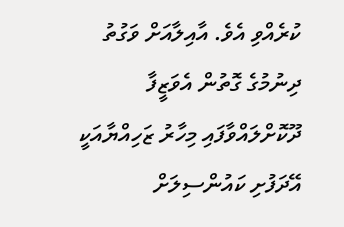ކުރެއްވި އެވެ. އާއިލާއަށް ވަގުތު ދިނުމުގެ ގޮތުން އެވަޒީފާ ދޫކޮށްލައްވާފައި މިހާރު ޒަހިއްޔާއަކީ އޭދަފުށި ކައުންސިލަށް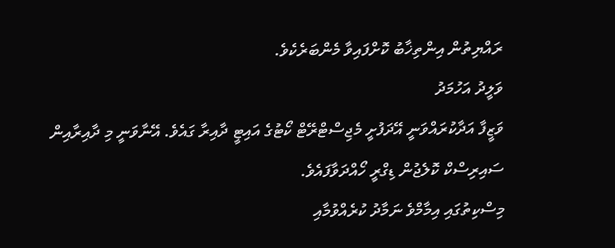ރައްޔިތުން އިންތިޚާބު ކޮށްފައިވާ މެންބަރެކެވެ.
ވަލީދު އަހުމަދު
ވަޒީފާ އަދާކުރައްވަނީ އޭދަފުށީ މެޖިސްޓްރޭޓް ކޯޓުގެ އައިޓީ ދާއިރާ ގައެވެ. އޭނާވަނީ މި ދާއިރާއިން ސައިރިސްކް ކޮލެޖުން ޑިގްރީ ހޯއްދަވާފައެވެ.
މިސްކިތުގައި އިމާމްވެ ނަމާދު ކުރެއްވުމާއި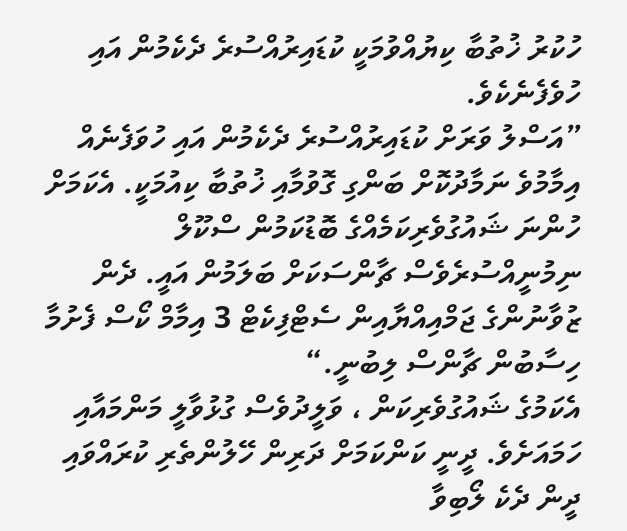ހުކުރު ޚުތުބާ ކިޔުއްވުމަކީ ކުޑައިރުއްސުރެ ދެކެމުން އައި ހުވެފެނެކެވެ.
”އަސްލު ވަރަށް ކުޑައިރުއްސުރެ ދެކެމުން އައި ހުވަފެނެއް އިމާމުވެ ނަމާދުކޮށް ބަންގި ގޮވުމާއި ޚުތުބާ ކިއުމަކީ. އެކަމަށް ހުންނަ ޝައުގުވެރިކަމެއްގެ ބޮޑުކަމުން ސްކޫލް ނިމުނީއްސުރެވެސް ޗާންސަކަށް ބަލަމުން އައީ. ދެން ޒުވާނުންގެ ޖަމްއިއްޔާއިން ސެޓްފިކެޓް 3 އިމާމް ކޯސް ފެށުމާ ހިސާބުން ޗާންސް ލިބުނީ.“
އެކަމުގެ ޝައުގުވެރިކަން ، ވަލީދުވެސް ގުޅުވާލީ މަންމައާއި ހަމައަށެވެ. ދީނީ ކަންކަމަށް ދަރިން ހޭލުންތެރި ކުރައްވައި ދީން ދެކެ ލޯބިވާ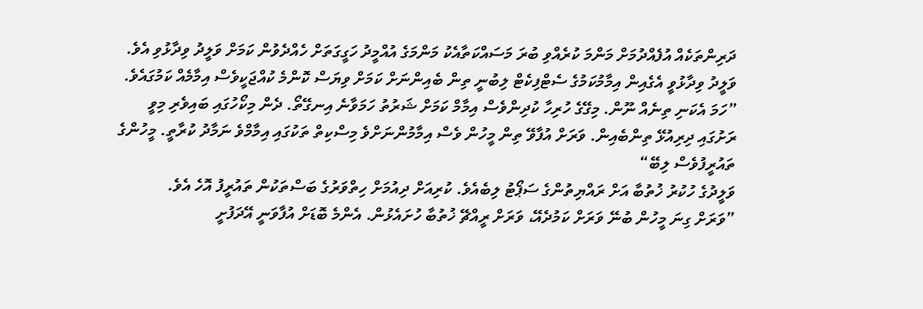ދަރިންތަކެއް އުފެއްދުމަށް މަންމަ ކުރެއްވި ބުރަ މަސައްކަތާއެކު މަންމަގެ އުއްމީދު ހަގީގަތަށް ހެއްދެވުން ކަމަށް ވަލީދު ވިދާޅުވި އެވެ.
ވަލީދު ވިދާޅުވީ އެގެއިން އިމާމުކަމުގެ ސެޓްފިކެޓް ލިބުނީ ތިން ބެއިންނަށް ކަމަށް ވިޔަސް ކޮންމެ ކުއްޖަކީވެސް އިމާމެއް ކަމުގައެވެ.
”ހަމަ އެކަނި ތިނެއް ނޫން. މިގޭގެ ހުރިހާ ކުދިންވެސް އިމާމް ކަމަށް ޝަރުތު ހަމަވާނެ އިނގޭތޯ. ދެން މިކޯހުގައި ބައިވެރި މިވީ ރަށުގައި ދިރިއުޅޭ ތިންބެއިން. ވަރަށް އުފާވޭ ތިން މީހުން ވެސް އިމާމުންނަށްވެ މިސްކިތް ތަކުގައި އިމާމްވެ ނަމާދު ކުރާތީ. މީހުންގެ ތައުރީފުވެސް ލިބޭ“
ވަލީދުގެ ހުކުރު ޚުތުބާ އަށް ރައްޔިތުންގެ ސަޕޯޓު ލިބެއެވެ. ކުރިއަށް ދިއުމަށް ހިތްވަރުގެ ބަސްތަކުން ތައުރީފު އޮހެ އެވެ.
”ވަރަށް ގިނަ މީހުން ބުނޭ ވަރަށް ކަމުދެއޭ، ވަރަށް ރީއްޗޭ ޚުތުބާ ހުށައެޅުން. އެންމެ ބޮޑަށް އުފާވަނީ އޭދަފުށީ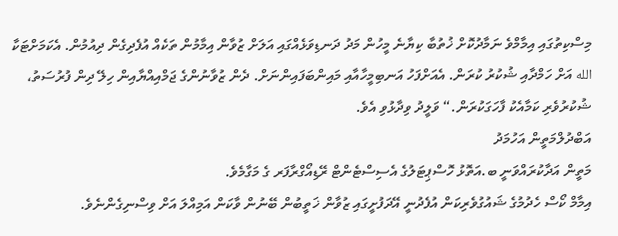މިސްކިތުގައި އިމާމްވެ ނަމާދުކޮށް ޚުތުބާ ކިޔާނެ މީހުން މަދު ދަނޑިވަޅެއްގައި އަލަށް ޒުވާން އިމާމުން ތަކެއް އުފެދިގެން ދިއުމުން. އެކަމަށްޓަކާ الله އަށް ހަމްދާއި ޝުކުރު ކުރަން. އެއަށްފަހު އަނބިމީހާއާއި މައިންބަފައިންނަށް. ދެން ޒުވާނުންގެ ޖަމްއިއްޔާއިން ހިލޭ ދިން ފުރުސަތު، ޝުކުރުވެރި ކަމާއެކު ފާހަގަކުރަން.“ ވަލީދު ވިދާޅުވި އެވެ.
އަބްދުލްމަތީން އަހުމަދު
މަތީން އަދާކުރައްވަނީ ބ.އަތޮޅު ހޮސްޕިޓަލުގެ އެސިސްޓެންޓް ރޭޑިއޯގްރާފަރ ގެ މަގާމެވެ.
އިމާމް ކޯސް ހެދުމުގެ ޝައުގުވެރިކަން އުފެދުނީ އޭދަފުށީގައި ޒުވާން ޚަތީބުން ބޭނުން ވާކަން އަމިއްލަ އަށް ވިސްނިގެންނެވެ.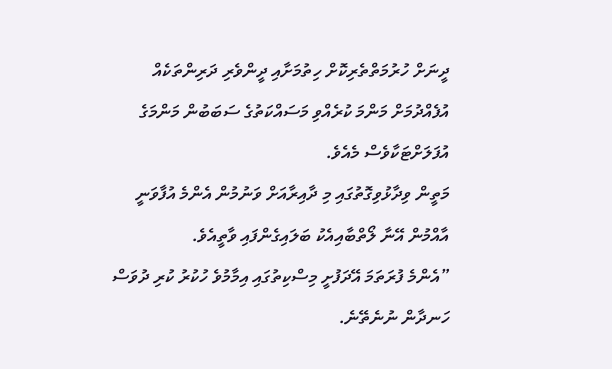ދީނަށް ހުރުމަތްތެރިކޮށް ހިތުމަށާއި ދީންވެރި ދަރިންތަކެއް އުފެއްދުމަށް މަންމަ ކުރެއްވި މަސައްކަތުގެ ސަބަބުން މަންމަގެ އުފަލަށްޓަކާވެސް މެއެވެ.
މަތީން ވިދާޅުވިގޮތުގައި މި ދާއިރާއަށް ވަނުމުން އެންމެ އުފާވަނީ އާއްމުން އޭނާ ލޯތްބާއިއެކު ބަލައިގެންފައި ވާތީއެވެ.
”އެންމެ ފުރަތަމަ އޭދަފުށީ މިސްކިތުގައި އިމާމުވެ ހުކުރު ކުރި ދުވަސް ހަނދާން ނުނެތޭނެ.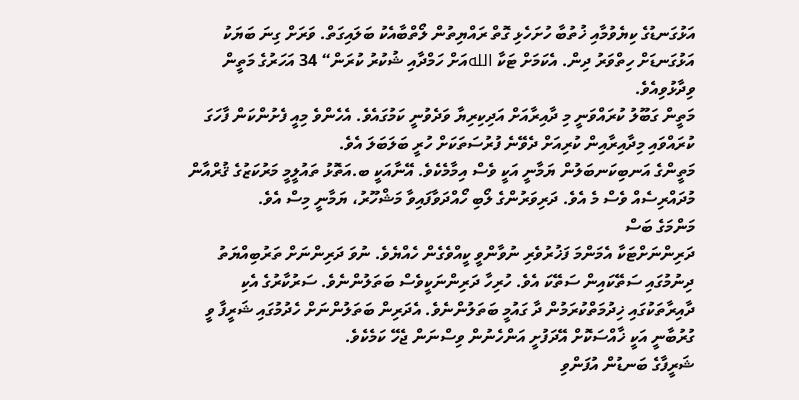އަޅުގަނޑުގެ ކިޔެވުމާއި ޚުތުބާ ހުށަހެޅި ގޮތް ރައްޔިތުން ލޯތްބާއެކު ބަލައިގަތް. ވަރަށް ގިނަ ބަޔަކު އަޅުގަނޑަށް ހިތްވަރު ދިން. އެކަމަށް ޓަކާ اللهއަށް ހަމްދާއި ޝުކުރު ކުރަން“ 34 އަހަރުގެ މަތީން ވިދާޅުވިއެވެ.
މަތީން ގަބޫލު ކުރައްވަނީ މި ދާއިރާއަށް އަދިކިރިޔާ ވަދެވުނީ ކަމުގައެވެ. އެހެންވެ މިއީ ފެށުންކަން ފާހަގަ ކުރައްވައި މިދާއިރާއިން ކުރިއަށް ދެވޭނެ ފުރުސަތަކަށް ހުރީ ބަލަބަލަ އެވެ.
މަތީންގެ އަނބިކަނބަލުން ޔަމާނީ އަކީ ވެސް އިމާމެކެވެ. އޭނާއަކީ ބ.އަތޮޅު ތައުލީމީ މަރުކަޒުގެ ޤުރްއާން މުދައްރިސެއް ވެސް މެ އެވެ. ދަރިވަރުންގެ ލޯބި ހޯއްދަވާފައިވާ މަޝްހޫރު، ޔަމާނީ މިސް އެވެ.
މަންމަގެ ބަސް
ދަރިންނަށްޓަކާ އެމަންމަ ފަޚުރުވެރި ނުވާންވީ ކީއްވެގެން ހެއްޔެވެ. ނުވަ ދަރިންނަށް ތަރުބިއްޔަތު ދިނުމުގައި ސަތޭކައިން ސަތޭކަ އެވެ. ހުރިހާ ދަރިންނަކީވެސް ބަތަލުންނެވެ. ސަރުކާރުގެ އެކި ދާއިރާތަކުގައި ޚިދުމަތްކުރަމުން ދާ ގައުމީ ބަތަލުންނެވެ. އެދަރިން ބަތަލުންނަށް ހެދުމުގައި ޝަރީފާ ވީ ގުރުބާނީ އަކީ ޚާއްސަކޮށް އޭދަފުށީ އަންހެނުން ވިސްނަން ޖެހޭ ކަމެކެވެ.
ޝަރީފާގެ ބަނޑުން އުފަންވި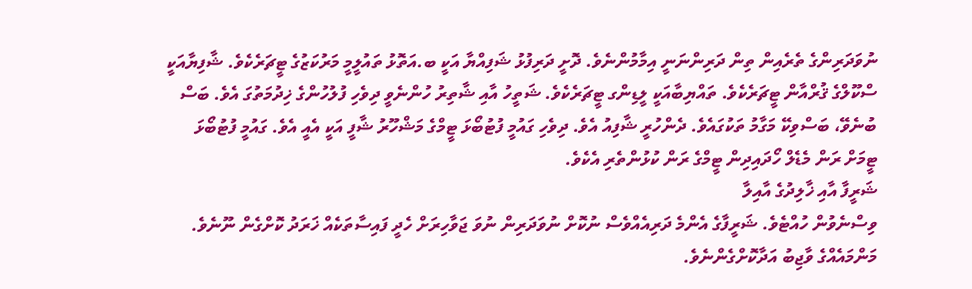ނުވަދަރިންގެ ތެރެއިން ތިން ދަރިންނަނީ އިމާމުންނެވެ. ދޮށީ ދަރިފުޅު ޝަފިއްޔާ އަކީ ބ.އަތޮޅު ތައުލީމީ މަރުކަޒުގެ ޓީޗަރެކެވެ. ޝާފިޔާއަކީ ސްކޫލްގެ ޤުރްއާން ޓީޗަރެކެވެ. ތައްޔިބާއަކީ ލީޑިންގ ޓީޗަރެކެވެ. ޝަތީހު އާއި ޝާތިރު ހުންނެވީ ދިވެހި ފުލުހުންގެ ޚިދުމަތުގަ އެވެ. ބަސް ބުނެވޭ، ބަސްވިކޭ މަގާމު ތަކުގައެވެ. ދެންހުރީ ޝާފިއު އެވެ. ދިވެހި ގައުމީ ފުޓުބޯޅަ ޓީމްގެ މަޝްހޫރު ޝާފީ އަކީ އެއީ އެވެ. ގައުމީ ފުޓުބޯޅަ ޓީމަށް ރަން މެޑެލް ހޯދައިދިން ޓީމްގެ ރަން ކުޅުންތެރި އެކެވެ.
ޝަރީފާ އާއި ޚާލިދުގެ އާއިލާ
ވިސްނެވުން ހުއްޓެވެ. ޝަރީފާގެ އެންމެ ދަރިއެއްވެސް ނުކޮށް ނުވަދަރިން ނުވަ ޖަވާހިރަށް ހެދީ ފައިސާތަކެއް ޚަރަދު ކޮށްގެން ނޫނެވެ. މަންމައެއްގެ ވާޖިބު އަދާކޮށްގެންނެވެ.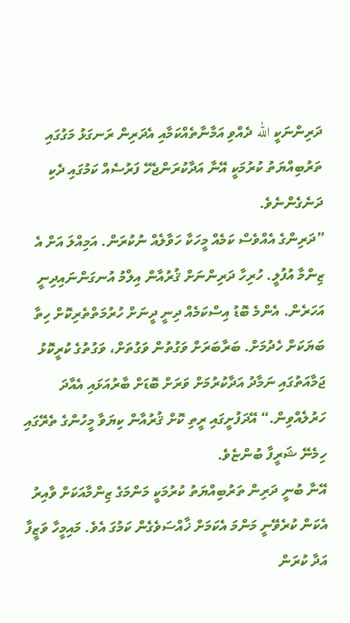ދަރިންނަކީ الله ދެއްވި އަމާނާތެއްކަމާއި އެދަރިން ރަނގަޅު މަގުގައި ތަރުބިއްޔަތު ކުރުމަކީ އޭނާ އަދާކުރަންޖެހޭ ފަރުސެއް ކަމުގައި ދެކި ދަނެގެންނެވެ.
”ދަރިންގެ އެއްވެސް ކަމެއް މީހަކާ ހަވާލެއް ނުކުރަން. އަމިއްލަ އަށް އެ ޒިންމާ އުފުލީ. ހުރިހާ ދަރިންނަށް ޤުރުއާން އިލްމު އުނގަންނައިދިނީ އަހަރެން. އެންމެ ބޮޑު އިސްކަމެއް ދިނީ ދީނަށް ހުރުމަތްތެރިކޮށް ހިތާ ބަޔަކަށް ހެދުމަށް. ބަރާބަރަށް ވަގުތުން ވަގުތަށް، ވަގުތުގެ ކުރީކޮޅު ޖަމާއަތުގައި ނަމާދު އަދާކުރުމަށް ވަރަށް ބޮޑަށް ބާރުއަޅައި އެއާދަ ހަރުލެއްވިން.“ އޭދަފުށީގައި ރީތި ކޮށް ޤުރުއާން ކިޔަވާ މީހުންގެ ތެރޭގައި ހިމެނޭ ޝަރީފާ ބުންޏެވެ.
އޭނާ ބުނީ ދަރިން ތަރުބިއްޔަތު ކުރުމަކީ މަންމަގެ ޒިންމާއަކަށް ވާއިރު އެކަން ކުރެވޭނީ މަންމަ އެކަމަށް ޚާއްސަވެގެން ކަމުގަ އެވެ. މައިމީހާ ވަޒީފާ އަދާ ކުރަން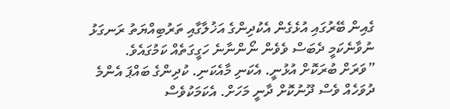ގެއިން ބޭރުގައި އުޅެގެން އެކުދިންގެ އަޚުލާގާއި ތަރުބިއްޔަތު ރަނގަޅު ނުވާނެކަމީ ދެބަސް ވެވެން ނޯންނާނެ ހަގީގަތެއް ކަމުގައެވެ.
”ވަރަށް ބުރަކޮށް އުޅުނީ. އެކަނި މާއެކަނި. ކުދިންގެ ބައްޕަ އެންމެ ދުވަހެއް ވެސް ދޫނުކޮށް ދާނީ މަހަށް. އެކަމަކުވެސް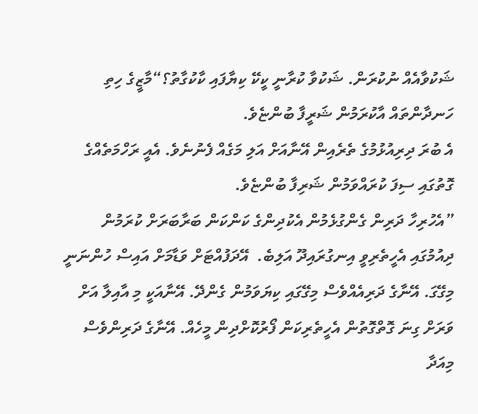ޝަކުވާއެއް ނުކުރަން. ޝަކުވާ ކުރާނީ ކީކޭ ކިޔާފައި ކާކުގާތު؟“މާޒީގެ ހިތި ހަނދާންތައް އާކުރަމުން ޝަރީފާ ބުންޏެވެ.
އެ ބުރަ ދިރިއުޅުމުގެ ތެރެއިން އޭނާއަށް އަލި މަގެއް ފެނުނެވެ. އެއީ ރަހްމަތެއްގެ ގޮތުގައި ސިފަ ކުރައްވަމުން ޝަރިފާ ބުންޏެވެ.
”އެހުރިހާ ދަރިން ގެންގުޅެމުން އެކުދިންގެ ކަންކަން ބަރާބަރަށް ކުރަމުން ދިއުމުގައި އެހީތެރިވީ އިނގުރައިދޫ އަލިބެ.  އޭދަފުއްޓަށް ވަޑާމަށް އައިސް ހުންނަނީ މިގޭގަ. އޭނާގެ ދަރިއެއްވެސް މިގޭގައި ކިޔަވަމުން ގެންދޭ. އޭނާއަކީ މި އާއިލާ އަށް ވަރަށް ގިނަ ގޮތްގޮތުން އެހީތެރިކަން ފޯރުކޮށްދިން މީހެއް. އޭނާގެ ދަރިންވެސް މިއަދާ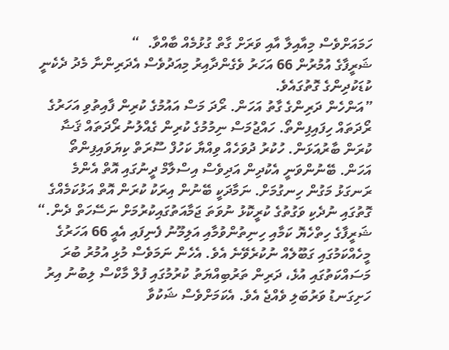ހަމައަށްވެސް މިއާއިލާ އާއި ވަރަށް ގާތް ގުޅުމެއް ބާއްވާ.  “
ޝަރީފާގެ އުމުރުން 66 އަހަރު ވެގެންދާއިރު މިއަދުވެސް އެދަރިންނާ މެދު ދެކެނީ ކުޑަކުދިންގެ ގޮތުގައެވެ.
”އަންހެން ދަރިންގެ ގާތު އަހަން. ރޯދަ މަސް އައުމުގެ ކުރިން ފާއިތުވި އަހަރުގެ ރޯދަތައް ހިފައިފިންތޯ. ހައްޖުމަސް ނިމުމުގެ ކުރިން ގެއްލުނު ރޯދަތައް ޤަޟާ ކުރަން ބާރުއަޅަން. ހުކުރު ދުވަހެއް ވިއްޔާ ކަހުފް ސޫރަތް ކިޔަވައިފިންތޯ އަހަން. ބޭނުންވަނީ އެކުދިން އަދިވެސް އިސްލާމް ދީނުގައި އޮތް އެންމެ ރަނގަޅު މަގުން ހިނގުމަށް. ނަމާދަކީ ބޭނުން އިރަކު ކުރަން އޮތް އަޅުކަމެއްގެ ގޮތުގައި ނުދެކި ވަގުތުގެ ކުރީކޮޅު ނުވަތަ ޖަމާއަތުގައިކުރުމަށް ނަސޭހަތް ދެން.“
ޝަރީފާގެ ހިތްހެޔޮ ކަމާއި ހިނިތުންވުމާއި އަލިމޫނު ފެނިފައި އެއީ 66 އަހަރުގެ މީހެއްކަމުގައި ގަބޫލެއް ނުކުރެވޭނެ އެވެ. އެހެން ނަމަވެސް މުޅި އުމުރު ބުރަ މަސައްކަތުގައި އުޅެ، ދަރިން ތަރުބިއްޔަތު ކުރުމުގައި ފުލް މާކްސް ލިބުނު އިރު ހަށިގަނޑު ވަރުބަލި ވެއްޖެ އެވެ. އެކަމަށްވެސް ޝަކުވާ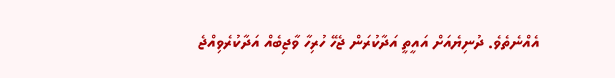އެއްނެތެވެ. ދުނިޔެއަށް އައީތީ އަދާކުރަން ޖެހޭ ހުރިހާ ވާޖިބެއް އަދާކުރެވިއްޖެ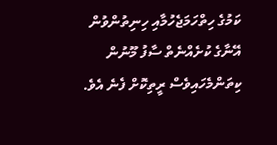ކަމުގެ ހިތްހަމަޖެހުމާއި ހިނިތުންވުން އޭނާގެ ކުށެއްނެތް ސާފު މޫނުން ކިތަންމެހައިވެސް ރީތިކޮށް ފެނެ އެވެ.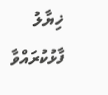ޚިޔާލު ފާޅުކުރައްވާ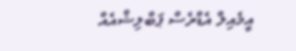އީމެއިލް އެޑްރެސް ޕަބްލިޝްއެއް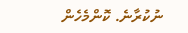ނުކުރާނެ. ކޮންމެހެން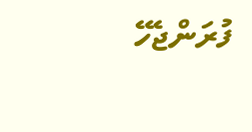ފުރަންޖެހޭ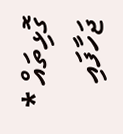ގޮޅިތައް * ޖަހާފައި